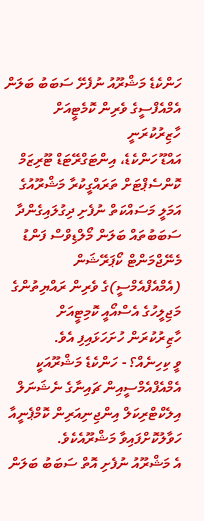ހަންކެޑެ މަޝްރޫއު ނުފެށޭ ސަބަބު ބަލަން އެމްއެފްސީގެ ވެރިން ކޮމެޓީއަށް ހާޒިރުކުރަނީ
އައްޑޫ ހަންކެޑެ، އިންޓަގްރޭޓަޑް ޓޫރިޒަމް ކޮންސެޕްޓަށް ތަރައްގީކުރާ މަޝްރޫއުގެ އަމަލީ މަސައްކަތް ނުފެށި ދިގުލައިގެންދާ ސަބަބުތައް ބަލަން މޯލްޑިވްސް ފަންޑު މެނޭޖްމަންޓް ކޯޕަރޭޝަން (އެމްއެފްއެމްސީ)ގެ ވެރިން ރައްޔިތުންގެ މަޖިލީހުގެ އެސްއޯއީ ކޮމިޓީއަށް ހާޒިރުކުރަން ހުށަހަޅައިފި އެވެ.
ވީ ކިހިނެއް؟ - ހަންކެޑެ މަޝްރޫއަކީ އެމްއެފްއެމްސީއިން ޗައިނާގެ ނެޝަނަލް އިލެކްޓްރިކަލް އިންޖިނިއަރިން ކޮމްޕެނީއާ ހަވާލުކޮށްފައިވާ މަޝްރޫއެކެވެ.
އެ މަޝްރޫއު ނުފެށި އޮތް ސަބަބު ބަލަން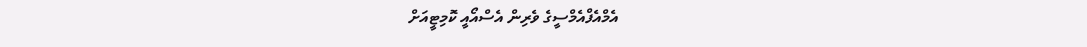އެމްއެފްއެމްސީގެ ވެރިން އެސްއޯއީ ކޮމިޓީއަށް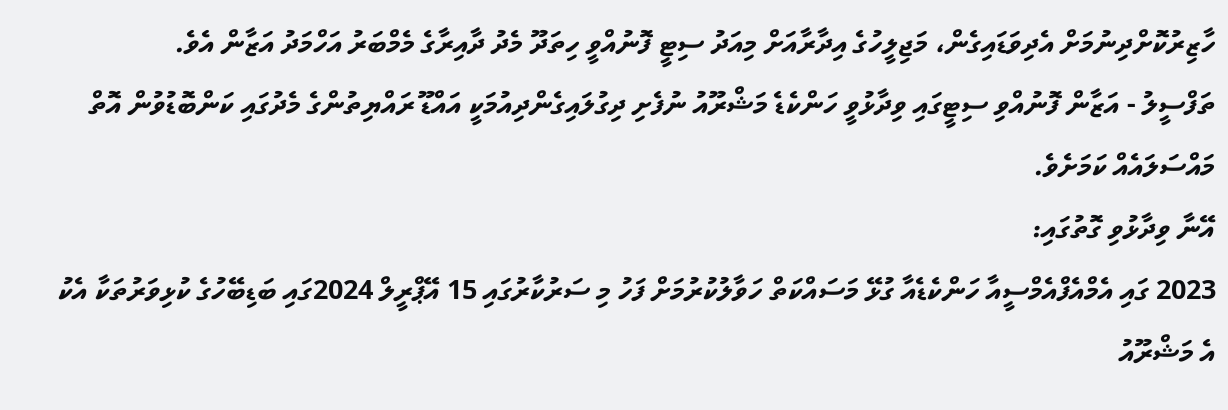ހާޒިރުކޮށްދިނުމަށް އެދިވަޑައިގެން، މަޖިލީހުގެ އިދާރާއަށް މިއަދު ސިޓީ ފޮނުއްވީ ހިތަދޫ މެދު ދާއިރާގެ މެމްބަރު އަހްމަދު އަޒާން އެވެ.
ތަފްސީލު - އަޒާން ފޮނުއްވި ސިޓީގައި ވިދާޅުވީ ހަންކެޑެ މަޝްރޫއު ނުފެށި ދިގުލައިގެންދިއުމަކީ އައްޑޫ ރައްޔިތުންގެ މެދުގައި ކަންބޮޑުވުން އޮތް މައްސަލައެއް ކަމަށެވެ.
އޭނާ ވިދާޅުވި ގޮތުގައި:
2023 ގައި އެމްއެފްއެމްސީއާ ހަންކެޑެއާ ގުޅޭ މަސައްކަތް ހަވާލުކުރުމަށް ފަހު މި ސަރުކާރުގައި 15 އޭޕްރީލް 2024ގައި ބަޑިބޭހުގެ ކުޅިވަރުތަކާ އެކު އެ މަޝްރޫއު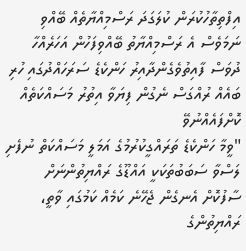އިފްތިތާހުކުރަން ކުލަގަދަ ރަސްމިއްޔާތެއް ބޭއްވި
ނަމަވެސް އެ ރަސްމިއްޔާތު ބޭއްވިފަހުން އަހަރެއްހާ ދުވަސް ފާއިތުވެގެންދާއިރު ހަންކެޑެ ސަރަހައްދުގައި ހުރި ބައެއް ރުއްގަސް ނެގުން ފިޔަވާ އިތުރު މަސައްކަތެއް ކޮށްފައެއްނުވޭ
"ވީމާ ހަންކެޑެ ތަރައްގީކުރުމުގެ އަމަލީ މަސައްކަތް ނުފެށި ލަސްވާ ސަބަބުތަކަކީ އައްޑޫގެ ރައްޔިތުންނަށް ސާފުކޮށް އެނގެން ޖެހޭނެ ކަމެއް ކަމުގައި ވާތީ، ރައްޔިތުންގެ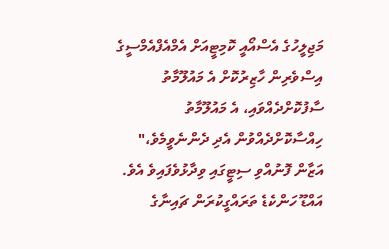މަޖިލީހުގެ އެސްއޯއީ ކޮމިޓީއަށް އެމްއެފްއެމްސީގެ އިސްވެރިން ހާޒިރުކޮށް އެ މައުލޫމާތު ސާފުކޮށްދެއްވައި، އެ މައުލޫމާތު ހިއްސާކޮށްދެއްވުން އެދި ދެންނެވީމެވެ،" އަޒާން ފޮނުއްވި ސިޓީގައި ވިދާޅުވެފައިވެ އެވެ.
އައްޑޫ ހަންކެޑެ ތަރައްގީކުރަން ޗައިނާގެ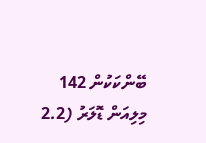ބޭންކަކުން 142 މިލިއަން ޑޮލަރު (2.2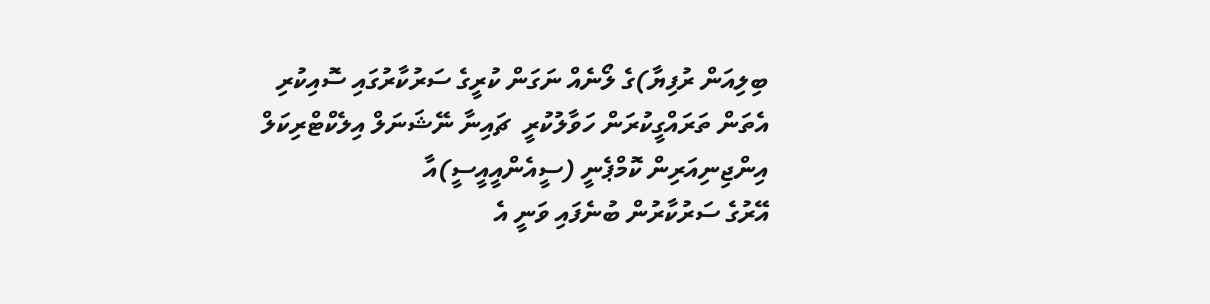ބިލިއަން ރުފިޔާ)ގެ ލޯނެއް ނަގަން ކުރީގެ ސަރުކާރުގައި ސޮއިކުރި
އެތަން ތަރައްގީކުރަން ހަވާލުކުރީ  ޗައިނާ ނޭޝަނަލް އިލެކްޓްރިކަލް އިންޖިނިއަރިން ކޮމްޕެނީ (ސީއެންއީއީސީ)އާ
އޭރުގެ ސަރުކާރުން ބުނެފައި ވަނީ އެ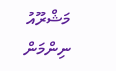މަޝްރޫއު ނިންމަން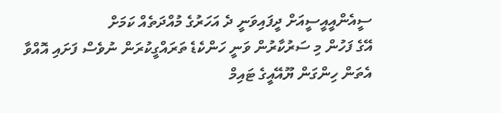ސީއެންއީއީސީއަށް ދީފައިވަނީ ދެ އަހަރުގެ މުއްދަތެއް ކަމަށް
އޭގެ ފަހުން މި ސަރުކާރުން ވަނީ ހަންކެޑެ ތަރައްގީކުރަން ނުވެސް ފަށައި އޮއްވާ އެތަން ހިންގަން ޔޫއޭއީގެ ޓައިމް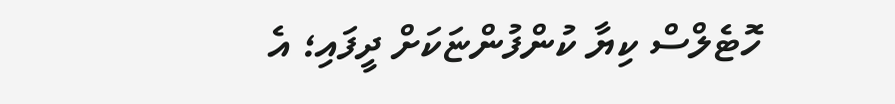ހޮޓެލްސް ކިޔާ ކުންފުންޏަކަށް ދީފައި؛ އެ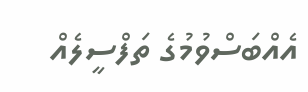އެއްބަސްވުމުގެ ތަފްސީލެއް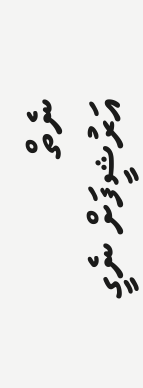ނެތް
އަރުޝީފަށް ނެގީ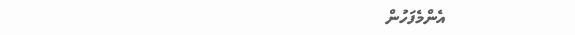އެންމެފަހުން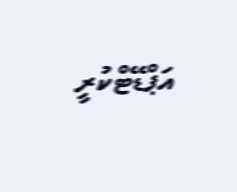އަޕްޑޭޓްކުރީ